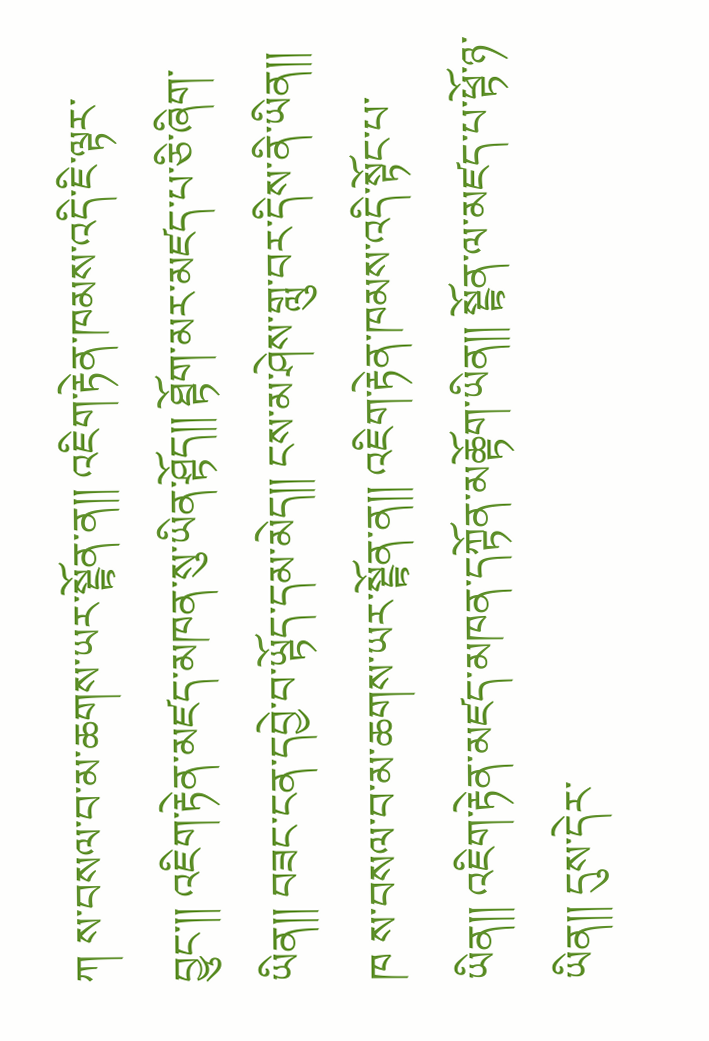ཀ ས་བསལ་བ་མ་ཆགས་ཡར་སྔྟོན་ན།། འཇིག་རྟེན་ཁམས་འདི་ཇི་ལྟར་བྱུང་།། འཇིག་རྟེན་མཛད་མཁན་སུ་ཡིན་ཤྟོད།། ཐྟོག་མར་མཛད་པ་ཅི་ཞིག་ཡིན།། བཟང་ངན་དབྱེ་བ་ཡྟོད་དམ་མེད།། ངས་མ་ཤེས་གླུ་བར་དིས་ནི་ཡིན།། ཁ ས་བསལ་བ་མ་ཆགས་ཡར་སྔྟོན་ན།། འཇིག་རྟེན་ཁམས་འདི་སྟོང་པ་ཡིན།། འཇིག་རྟེན་མཛད་མཁན་དཀྟོན་མཆྟོག་ཡིན།། སྔྟོན་ལ་མཛད་པ་ཕྟོ་ཉ་ཡིན།། དུས་དེར་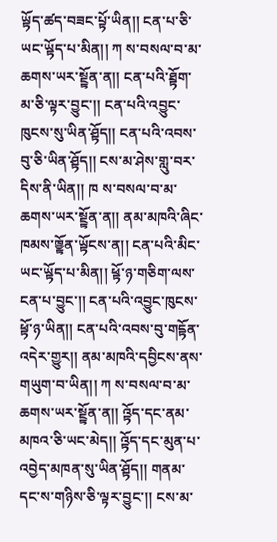ཡྟོད་ཚད་བཟང་པྟོ་ཡིན།། ངན་པ་ཅི་ཡང་ཡྟོད་པ་མིན།། ཀ ས་བསལ་བ་མ་ཆགས་ཡར་སྔྟོན་ན།། ངན་པའི་ཐྟོག་མ་ཅི་ལྟར་བྱུང་།། ངན་པའི་འབྱུང་ཁུངས་སུ་ཡིན་ཤྟོད།། ངན་པའི་འབས་བུ་ཅི་ཡིན་ཤྟོད།། ངས་མ་ཤེས་གླུ་བར་དིས་ནི་ཡིན།། ཁ ས་བསལ་བ་མ་ཆགས་ཡར་སྔྟོན་ན།། ནམ་མཁའི་ཞིང་ཁམས་ཁྱྟོན་ཡྟོངས་ན།། ངན་པའི་མིང་ཡང་ཡྟོད་པ་མིན།། ཕྟོ་ཉ་གཅིག་ལས་ངན་པ་བྱུང་།། ངན་པའི་འབྱུང་ཁུངས་ཕྟོ་ཉ་ཡིན།། ངན་པའི་འབས་བུ་གདྟོན་འདེར་གྱུར།། ནམ་མཁའི་དབྱིངས་ནས་གཡུག་བ་ཡིན།། ཀ ས་བསལ་བ་མ་ཆགས་ཡར་སྔྟོན་ན།། འྟོད་དང་ནམ་མཁའ་ཅི་ཡང་མེད།། འྟོད་དང་མུན་པ་འབྱེད་མཁན་སུ་ཡིན་ཤྟོད།། གནམ་དང་ས་གཉིས་ཅི་ལྟར་བྱུང་།། ངས་མ་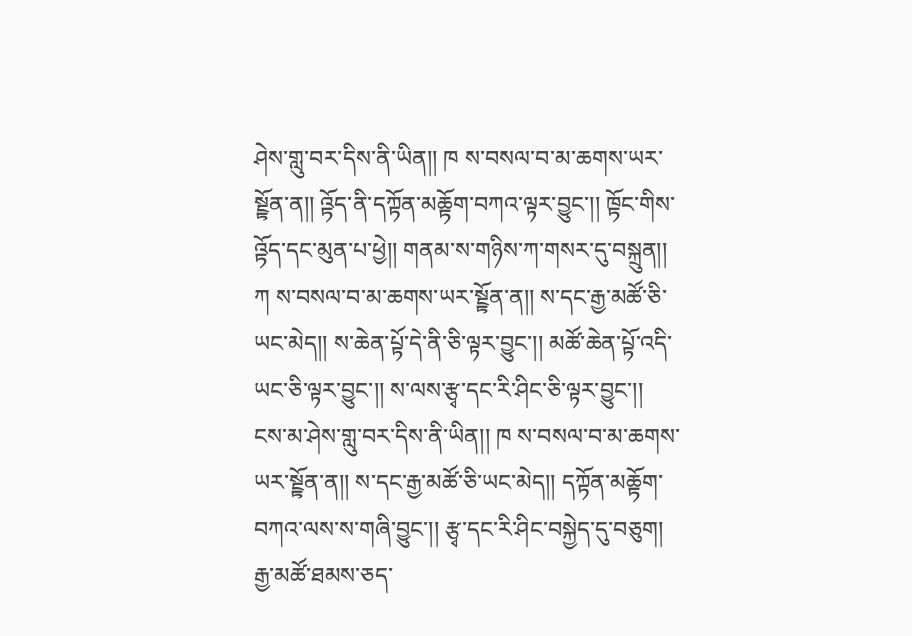ཤེས་གླུ་བར་དིས་ནི་ཡིན།། ཁ ས་བསལ་བ་མ་ཆགས་ཡར་སྔྟོན་ན།། འྟོད་ནི་དཀྟོན་མཆྟོག་བཀའ་ལྟར་བྱུང་།། ཁྟོང་གིས་འྟོད་དང་མུན་པ་ཕྱེ།། གནམ་ས་གཉིས་ཀ་གསར་དུ་བསྐྲུན།། ཀ ས་བསལ་བ་མ་ཆགས་ཡར་སྔྟོན་ན།། ས་དང་རྒྱ་མཚོ་ཅི་ཡང་མེད།། ས་ཆེན་པྟོ་དེ་ནི་ཅི་ལྟར་བྱུང་།། མཚོ་ཆེན་པྟོ་འདི་ཡང་ཅི་ལྟར་བྱུང་།། ས་ལས་རྩྭ་དང་རི་ཤིང་ཅི་ལྟར་བྱུང་།། ངས་མ་ཤེས་གླུ་བར་དིས་ནི་ཡིན།། ཁ ས་བསལ་བ་མ་ཆགས་ཡར་སྔྟོན་ན།། ས་དང་རྒྱ་མཚོ་ཅི་ཡང་མེད།། དཀྟོན་མཆྟོག་བཀའ་ལས་ས་གཞི་བྱུང་།། རྩྭ་དང་རི་ཤིང་བསྐྱེད་དུ་བཅུག། རྒྱ་མཚོ་ཐམས་ཅད་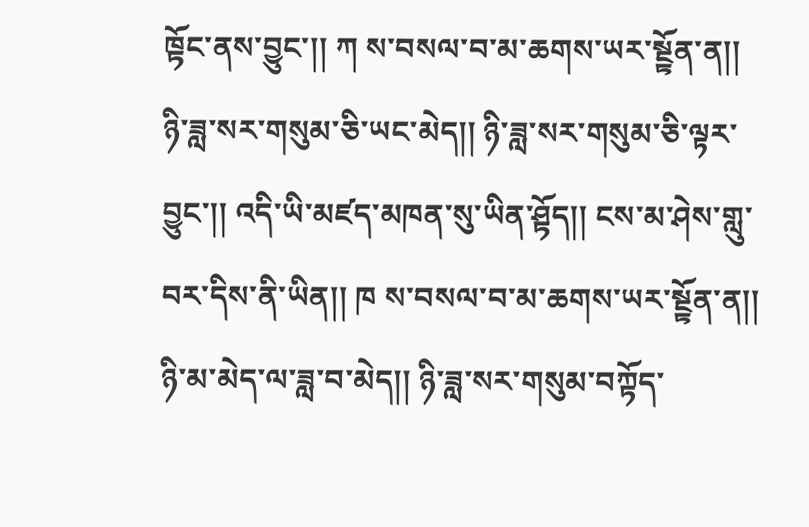ཁྟོང་ནས་བྱུང་།། ཀ ས་བསལ་བ་མ་ཆགས་ཡར་སྔྟོན་ན།། ཉི་ཟླ་སར་གསུམ་ཅི་ཡང་མེད།། ཉི་ཟླ་སར་གསུམ་ཅི་ལྟར་བྱུང་།། འདི་ཡི་མཛད་མཁན་སུ་ཡིན་ཤྟོད།། ངས་མ་ཤེས་གླུ་བར་དིས་ནི་ཡིན།། ཁ ས་བསལ་བ་མ་ཆགས་ཡར་སྔྟོན་ན།། ཉི་མ་མེད་ལ་ཟླ་བ་མེད།། ཉི་ཟླ་སར་གསུམ་བཀྟོད་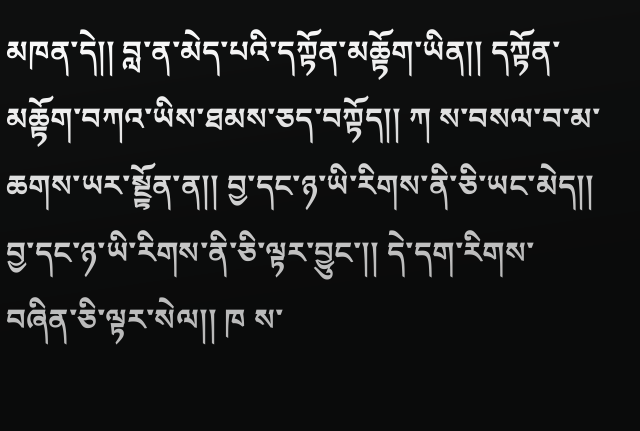མཁན་དེ།། བླ་ན་མེད་པའི་དཀྟོན་མཆྟོག་ཡིན།། དཀྟོན་མཆྟོག་བཀའ་ཡིས་ཐམས་ཅད་བཀྟོད།། ཀ ས་བསལ་བ་མ་ཆགས་ཡར་སྔྟོན་ན།། བྱ་དང་ཉ་ཡི་རིགས་ནི་ཅི་ཡང་མེད།། བྱ་དང་ཉ་ཡི་རིགས་ནི་ཅི་ལྟར་བྱུང་།། དེ་དག་རིགས་བཞིན་ཅི་ལྟར་སེལ།། ཁ ས་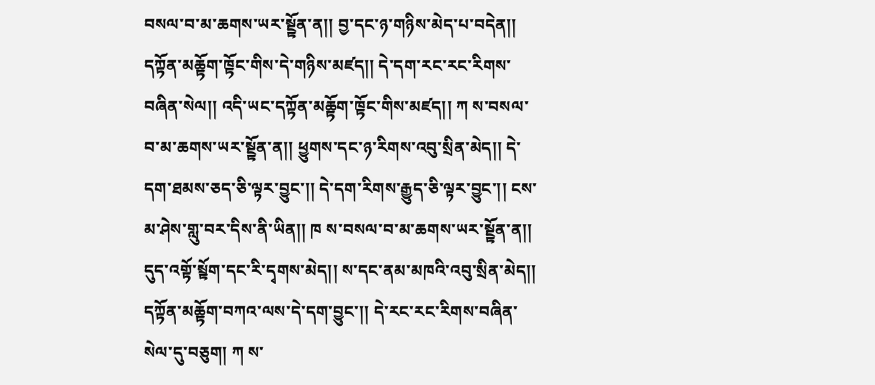བསལ་བ་མ་ཆགས་ཡར་སྔྟོན་ན།། བྱ་དང་ཉ་གཉིས་མེད་པ་བདེན།། དཀྟོན་མཆྟོག་ཁྟོང་གིས་དེ་གཉིས་མཛད།། དེ་དག་རང་རང་རིགས་བཞིན་སེལ།། འདི་ཡང་དཀྟོན་མཆྟོག་ཁྟོང་གིས་མཛད།། ཀ ས་བསལ་བ་མ་ཆགས་ཡར་སྔྟོན་ན།། ཕྱུགས་དང་ཉ་རིགས་འབུ་སྲིན་མེད།། དེ་དག་ཐམས་ཅད་ཅི་ལྟར་བྱུང་།། དེ་དག་རིགས་རྒྱུད་ཅི་ལྟར་བྱུང་།། ངས་མ་ཤེས་གླུ་བར་དིས་ནི་ཡིན།། ཁ ས་བསལ་བ་མ་ཆགས་ཡར་སྔྟོན་ན།། དུད་འགྟོ་སྲྟོག་དང་རི་དྭགས་མེད།། ས་དང་ནམ་མཁའི་འབུ་སྲིན་མེད།། དཀྟོན་མཆྟོག་བཀའ་ལས་དེ་དག་བྱུང་།། དེ་རང་རང་རིགས་བཞིན་སེལ་དུ་བཅུག། ཀ ས་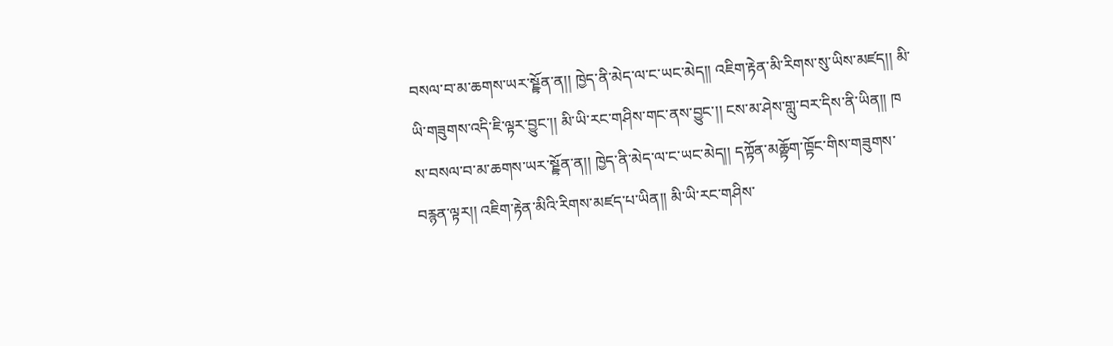བསལ་བ་མ་ཆགས་ཡར་སྔྟོན་ན།། ཁྱེད་ནི་མེད་ལ་ང་ཡང་མེད།། འཇིག་རྟེན་མི་རིགས་སུ་ཡིས་མཛད།། མི་ཡི་གཟུགས་འདི་ཇི་ལྟར་བྱུང་།། མི་ཡི་རང་གཤིས་གང་ནས་བྱུང་།། ངས་མ་ཤེས་གླུ་བར་དིས་ནི་ཡིན།། ཁ ས་བསལ་བ་མ་ཆགས་ཡར་སྔྟོན་ན།། ཁྱེད་ནི་མེད་ལ་ང་ཡང་མེད།། དཀྟོན་མཆྟོག་ཁྟོང་གིས་གཟུགས་བརྙན་ལྟར།། འཇིག་རྟེན་མིའི་རིགས་མཛད་པ་ཡིན།། མི་ཡི་རང་གཤིས་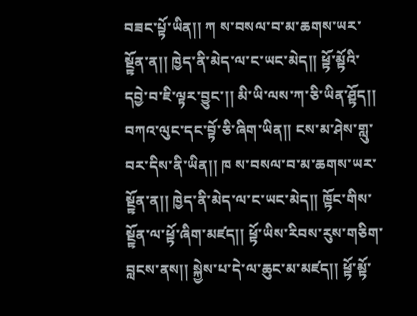བཟང་པྟོ་ཡིན།། ཀ ས་བསལ་བ་མ་ཆགས་ཡར་སྔྟོན་ན།། ཁྱེད་ནི་མེད་ལ་ང་ཡང་མེད།། ཕྟོ་མྟོའི་དབྱེ་བ་ཇི་ལྟར་བྱུང་།། མི་ཡི་ལས་ཀ་ཅི་ཡིན་ཤྟོད།། བཀའ་ལུང་དང་བྟོ་ཅི་ཞིག་ཡིན།། ངས་མ་ཤེས་གླུ་བར་དིས་ནི་ཡིན།། ཁ ས་བསལ་བ་མ་ཆགས་ཡར་སྔྟོན་ན།། ཁྱེད་ནི་མེད་ལ་ང་ཡང་མེད།། ཁྟོང་གིས་སྔྟོན་ལ་ཕྟོ་ཞིག་མཛད།། ཕྟོ་ཡིས་རིབས་རུས་གཅིག་བླངས་ནས།། སྐྱེས་པ་དེ་ལ་ཆུང་མ་མཛད།། ཕྟོ་མྟོ་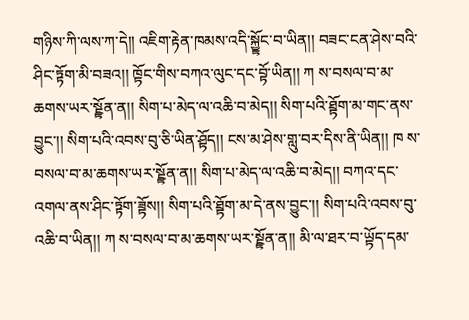གཉིས་ཀི་ལས་ཀ་དེ།། འཇིག་རྟེན་ཁམས་འདི་སྐྱྟོང་བ་ཡིན།། བཟང་ངན་ཤེས་བའི་ཤིང་ཏྟོག་མི་བཟའ།། ཁྟོང་གིས་བཀའ་ལུང་དང་བྟོ་ཡིན།། ཀ ས་བསལ་བ་མ་ཆགས་ཡར་སྔྟོན་ན།། སིག་པ་མེད་ལ་འཆི་བ་མེད།། སིག་པའི་ཐྟོག་མ་གང་ནས་བྱུང་།། སིག་པའི་འབས་བུ་ཅི་ཡིན་ཤྟོད།། ངས་མ་ཤེས་གླུ་བར་དིས་ནི་ཡིན།། ཁ ས་བསལ་བ་མ་ཆགས་ཡར་སྔྟོན་ན།། སིག་པ་མེད་ལ་འཆི་བ་མེད།། བཀའ་དང་འགལ་ནས་ཤིང་ཏྟོག་ཟྟོས།། སིག་པའི་ཐྟོག་མ་དེ་ནས་བྱུང་།། སིག་པའི་འབས་བུ་འཆི་བ་ཡིན།། ཀ ས་བསལ་བ་མ་ཆགས་ཡར་སྔྟོན་ན།། མི་ལ་ཐར་བ་ཡྟོད་དམ་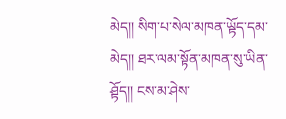མེད།། སིག་པ་སེལ་མཁན་ཡྟོད་དམ་མེད།། ཐར་ལམ་སྟོན་མཁན་སུ་ཡིན་ཤྟོད།། ངས་མ་ཤེས་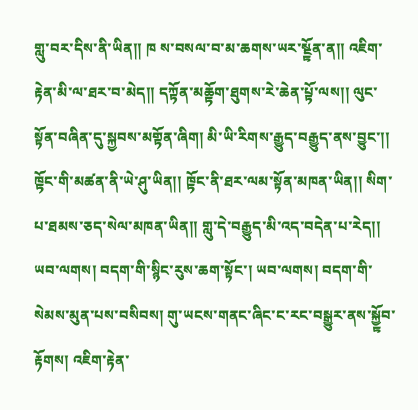གླུ་བར་དིས་ནི་ཡིན།། ཁ ས་བསལ་བ་མ་ཆགས་ཡར་སྔྟོན་ན།། འཇིག་རྟེན་མི་ལ་ཐར་བ་མེད།། དཀྟོན་མཆྟོག་ཐུགས་རེ་ཆེན་པྟོ་ལས།། ལུང་སྟོན་བཞིན་དུ་སྐྱབས་མགྟོན་ཞིག། མི་ཡི་རིགས་རྒྱུད་བརྒྱུད་ནས་བྱུང་།། ཁྟོང་གི་མཚན་ནི་ཡེ་ཤུ་ཡིན།། ཁྟོང་ནི་ཐར་ལམ་སྟོན་མཁན་ཡིན།། སིག་པ་ཐམས་ཅད་སེལ་མཁན་ཡིན།། གླུ་དེ་བརྒྱུད་མི་འད་བདེན་པ་རེད།།
ཡབ་ལགས། བདག་གི་སྙིང་རུས་ཆག་སྟོང་། ཡབ་ལགས། བདག་གི་སེམས་མུན་པས་བསིབས། གུ་ཡངས་གནང་ཞིང་ང་རང་བསྒྱུར་ནས་སྐྱྟོབ་རྟོགས། འཇིག་རྟེན་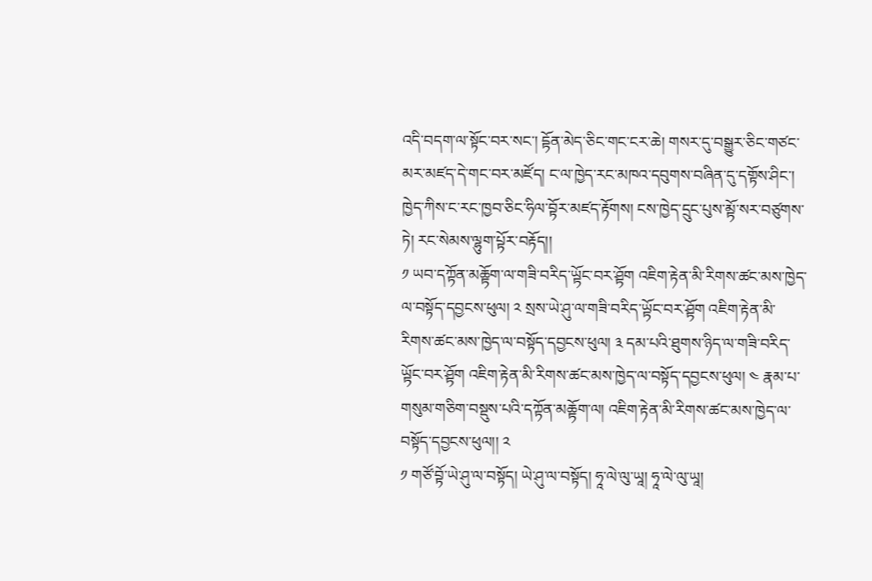འདི་བདག་ལ་སྟོང་བར་སང་། དྟོན་མེད་ཅིང་གང་ངར་ཆེ། གསར་དུ་བསྒྱུར་ཅིང་གཙང་མར་མཛད་དེ་གང་བར་མཛོད། ང་ལ་ཁྱེད་རང་མཁའ་དབུགས་བཞིན་དུ་དགྟོས་ཤིང་། ཁྱེད་ཀིས་ང་རང་ཁྱབ་ཅིང་ཧིལ་བྟོར་མཛད་རྟོགས། ངས་ཁྱེད་དྲུང་པུས་མྟོ་སར་བཙུགས་ཏེ། རང་སེམས་ལྷུག་པྟོར་བརྟོད།།
༡ ཡབ་དཀྟོན་མཆྟོག་ལ་གཟི་བརིད་ཡྟོང་བར་ཤྟོག འཇིག་རྟེན་མི་རིགས་ཚང་མས་ཁྱེད་ལ་བསྟོད་དབྱངས་ཕུལ། ༢ སྲས་ཡེ་ཤུ་ལ་གཟི་བརིད་ཡྟོང་བར་ཤྟོག འཇིག་རྟེན་མི་རིགས་ཚང་མས་ཁྱེད་ལ་བསྟོད་དབྱངས་ཕུལ། ༣ དམ་པའི་ཐུགས་ཉིད་ལ་གཟི་བརིད་ཡྟོང་བར་ཤྟོག འཇིག་རྟེན་མི་རིགས་ཚང་མས་ཁྱེད་ལ་བསྟོད་དབྱངས་ཕུལ། ༤ རྣམ་པ་གསུམ་གཅིག་བསྡུས་པའི་དཀྟོན་མཆྟོག་ལ། འཇིག་རྟེན་མི་རིགས་ཚང་མས་ཁྱེད་ལ་བསྟོད་དབྱངས་ཕུལ།། ༢
༡ གཙོ་བྟོ་ཡེ་ཤུ་ལ་བསྟོད། ཡེ་ཤུ་ལ་བསྟོད། ཧཱ་ལེ་ལུ་ཡཱ། ཧཱ་ལེ་ལུ་ཡཱ།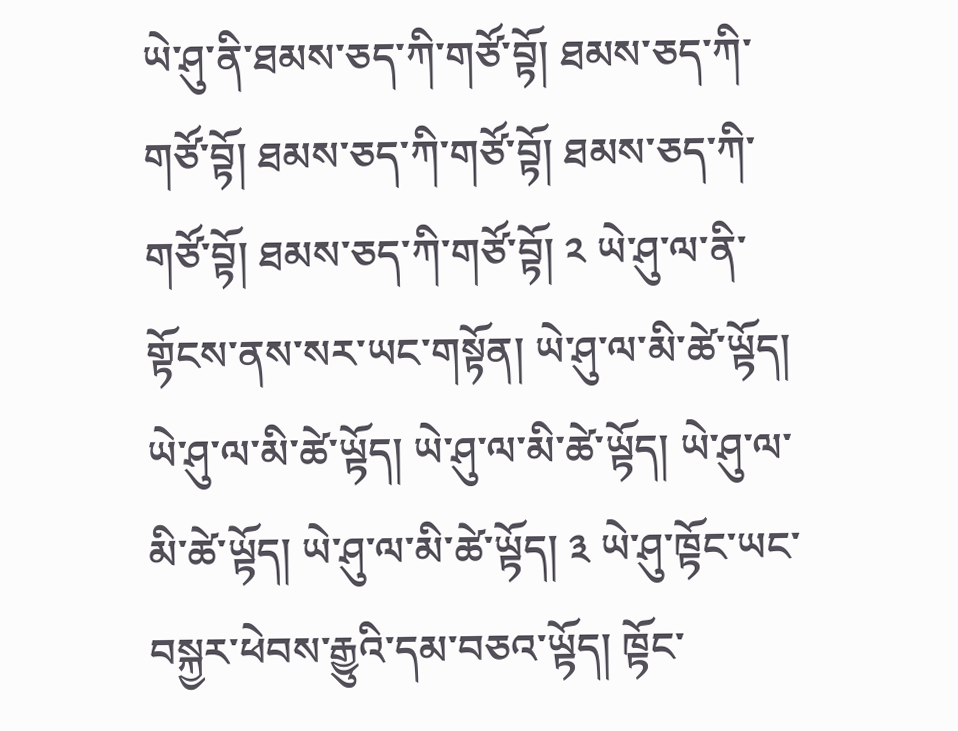ཡེ་ཤུ་ནི་ཐམས་ཅད་ཀི་གཙོ་བྟོ། ཐམས་ཅད་ཀི་གཙོ་བྟོ། ཐམས་ཅད་ཀི་གཙོ་བྟོ། ཐམས་ཅད་ཀི་གཙོ་བྟོ། ཐམས་ཅད་ཀི་གཙོ་བྟོ། ༢ ཡེ་ཤུ་ལ་ནི་གྟོངས་ནས་སར་ཡང་གསྟོན། ཡེ་ཤུ་ལ་མི་ཚེ་ཡྟོད། ཡེ་ཤུ་ལ་མི་ཚེ་ཡྟོད། ཡེ་ཤུ་ལ་མི་ཚེ་ཡྟོད། ཡེ་ཤུ་ལ་མི་ཚེ་ཡྟོད། ཡེ་ཤུ་ལ་མི་ཚེ་ཡྟོད། ༣ ཡེ་ཤུ་ཁྟོང་ཡང་བསྐྱར་ཕེབས་རྒྱུའི་དམ་བཅའ་ཡྟོད། ཁྟོང་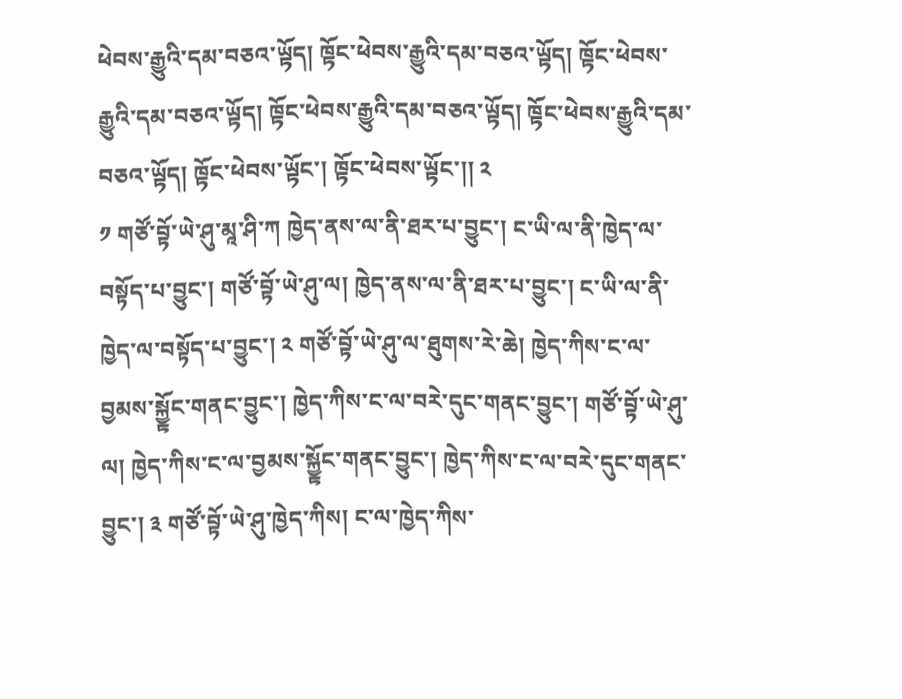ཕེབས་རྒྱུའི་དམ་བཅའ་ཡྟོད། ཁྟོང་ཕེབས་རྒྱུའི་དམ་བཅའ་ཡྟོད། ཁྟོང་ཕེབས་རྒྱུའི་དམ་བཅའ་ཡྟོད། ཁྟོང་ཕེབས་རྒྱུའི་དམ་བཅའ་ཡྟོད། ཁྟོང་ཕེབས་རྒྱུའི་དམ་བཅའ་ཡྟོད། ཁྟོང་ཕེབས་ཡྟོང་། ཁྟོང་ཕེབས་ཡྟོང་།། ༢
༡ གཙོ་བྟོ་ཡེ་ཤུ་མཱ་ཤི་ཀ ཁྱེད་ནས་ལ་ནི་ཐར་པ་བྱུང་། ང་ཡི་ལ་ནི་ཁྱེད་ལ་བསྟོད་པ་བྱུང་། གཙོ་བྟོ་ཡེ་ཤུ་ལ། ཁྱེད་ནས་ལ་ནི་ཐར་པ་བྱུང་། ང་ཡི་ལ་ནི་ཁྱེད་ལ་བསྟོད་པ་བྱུང་། ༢ གཙོ་བྟོ་ཡེ་ཤུ་ལ་ཐུགས་རེ་ཆེ། ཁྱེད་ཀིས་ང་ལ་བྱམས་སྐྱྟོང་གནང་བྱུང་། ཁྱེད་ཀིས་ང་ལ་བརེ་དུང་གནང་བྱུང་། གཙོ་བྟོ་ཡེ་ཤུ་ལ། ཁྱེད་ཀིས་ང་ལ་བྱམས་སྐྱྟོང་གནང་བྱུང་། ཁྱེད་ཀིས་ང་ལ་བརེ་དུང་གནང་བྱུང་། ༣ གཙོ་བྟོ་ཡེ་ཤུ་ཁྱེད་ཀིས། ང་ལ་ཁྱེད་ཀིས་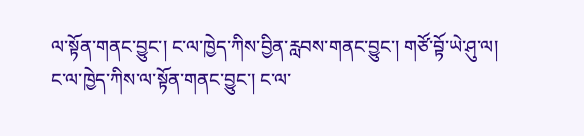ལ་སྟོན་གནང་བྱུང་། ང་ལ་ཁྱེད་ཀིས་བྱིན་རླབས་གནང་བྱུང་། གཙོ་བྟོ་ཡེ་ཤུ་ལ། ང་ལ་ཁྱེད་ཀིས་ལ་སྟོན་གནང་བྱུང་། ང་ལ་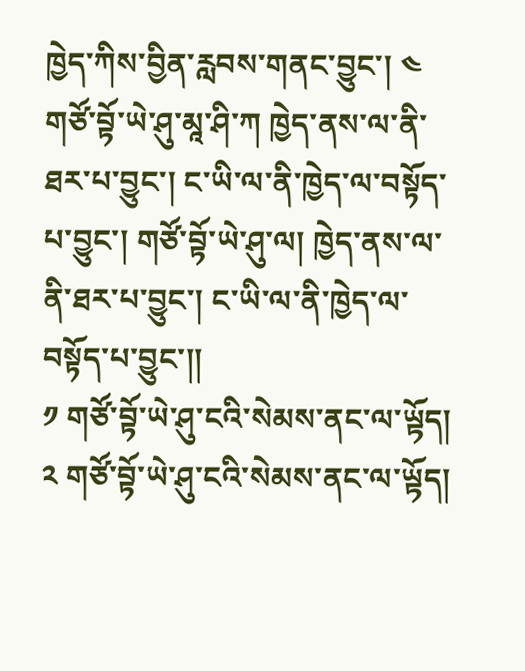ཁྱེད་ཀིས་བྱིན་རླབས་གནང་བྱུང་། ༤ གཙོ་བྟོ་ཡེ་ཤུ་མཱ་ཤི་ཀ ཁྱེད་ནས་ལ་ནི་ཐར་པ་བྱུང་། ང་ཡི་ལ་ནི་ཁྱེད་ལ་བསྟོད་པ་བྱུང་། གཙོ་བྟོ་ཡེ་ཤུ་ལ། ཁྱེད་ནས་ལ་ནི་ཐར་པ་བྱུང་། ང་ཡི་ལ་ནི་ཁྱེད་ལ་བསྟོད་པ་བྱུང་།།
༡ གཙོ་བྟོ་ཡེ་ཤུ་ངའི་སེམས་ནང་ལ་ཡྟོད། ༢ གཙོ་བྟོ་ཡེ་ཤུ་ངའི་སེམས་ནང་ལ་ཡྟོད།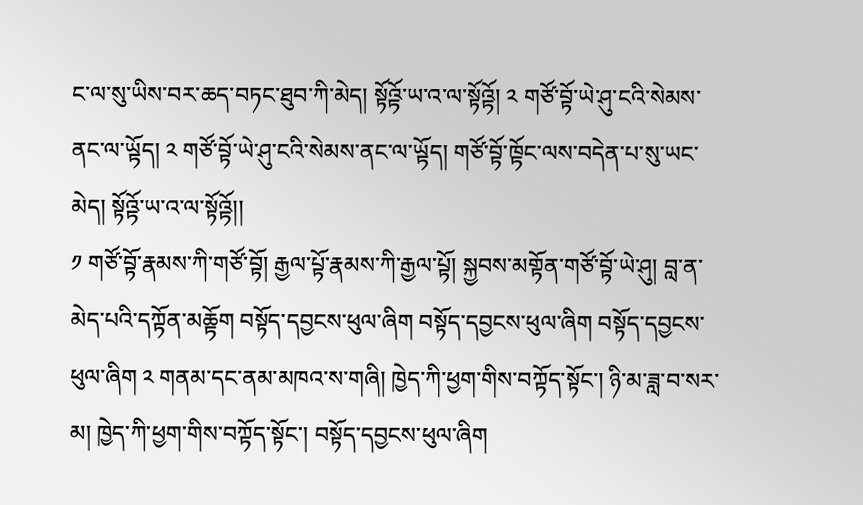ང་ལ་སུ་ཡིས་བར་ཆད་བཏང་ཐུབ་ཀི་མེད། སྟོའྟོ་ཡ་འ་ལ་སྟོའྟོ། ༢ གཙོ་བྟོ་ཡེ་ཤུ་ངའི་སེམས་ནང་ལ་ཡྟོད། ༢ གཙོ་བྟོ་ཡེ་ཤུ་ངའི་སེམས་ནང་ལ་ཡྟོད། གཙོ་བྟོ་ཁྟོང་ལས་བདེན་པ་སུ་ཡང་མེད། སྟོའྟོ་ཡ་འ་ལ་སྟོའྟོ།།
༡ གཙོ་བྟོ་རྣམས་ཀི་གཙོ་བྟོ། རྒྱལ་པྟོ་རྣམས་ཀི་རྒྱལ་པྟོ། སྐྱབས་མགྟོན་གཙོ་བྟོ་ཡེ་ཤུ། བླ་ན་མེད་པའི་དཀྟོན་མཆྟོག བསྟོད་དབྱངས་ཕུལ་ཞིག བསྟོད་དབྱངས་ཕུལ་ཞིག བསྟོད་དབྱངས་ཕུལ་ཞིག ༢ གནམ་དང་ནམ་མཁའ་ས་གཞི། ཁྱེད་ཀི་ཕྱག་གིས་བཀྟོད་སྟོང་། ཉི་མ་ཟླ་བ་སར་མ། ཁྱེད་ཀི་ཕྱག་གིས་བཀྟོད་སྟོང་། བསྟོད་དབྱངས་ཕུལ་ཞིག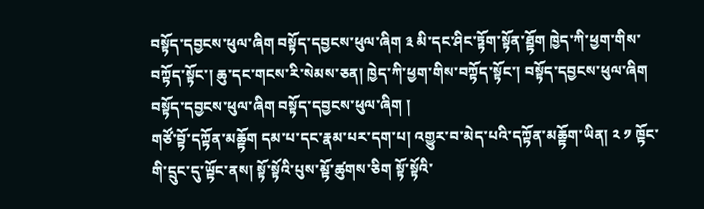བསྟོད་དབྱངས་ཕུལ་ཞིག བསྟོད་དབྱངས་ཕུལ་ཞིག ༣ མི་དང་ཤིང་ཏྟོག་སྟོན་ཐྟོག ཁྱེད་ཀི་ཕྱག་གིས་བཀྟོད་སྟོང་། ཆུ་དང་གངས་རི་སེམས་ཅན། ཁྱེད་ཀི་ཕྱག་གིས་བཀྟོད་སྟོང་། བསྟོད་དབྱངས་ཕུལ་ཞིག བསྟོད་དབྱངས་ཕུལ་ཞིག བསྟོད་དབྱངས་ཕུལ་ཞིག །
གཙོ་བྟོ་དཀྟོན་མཆྟོག དམ་པ་དང་རྣམ་པར་དག་པ། འགྱུར་བ་མེད་པའི་དཀྟོན་མཆྟོག་ཡིན། ༢ ༡ ཁྟོང་གི་དྲུང་དུ་ཡྟོང་ནས། སྟོ་སྟོའི་པུས་མྟོ་ཚུགས་ཅིག སྟོ་སྟོའི་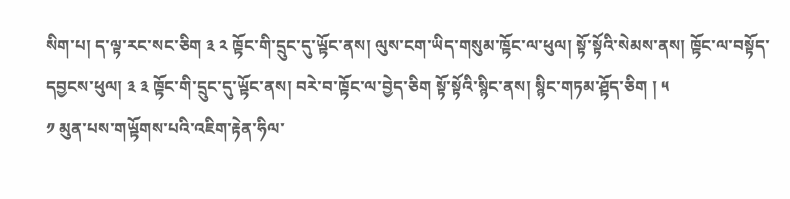སིག་པ། ད་ལྟ་རང་སང་ཅིག ༣ ༢ ཁྟོང་གི་དྲུང་དུ་ཡྟོང་ནས། ལུས་ངག་ཡིད་གསུམ་ཁྟོང་ལ་ཕུལ། སྟོ་སྟོའི་སེམས་ནས། ཁྟོང་ལ་བསྟོད་དབྱངས་ཕུལ། ༣ ༣ ཁྟོང་གི་དྲུང་དུ་ཡྟོང་ནས། བརེ་བ་ཁྟོང་ལ་བྱེད་ཅིག སྟོ་སྟོའི་སྙིང་ནས། སྙིང་གཏམ་ཤྟོད་ཅིག ། ༥
༡ མུན་པས་གཡྟོགས་པའི་འཇིག་རྟེན་ཧིལ་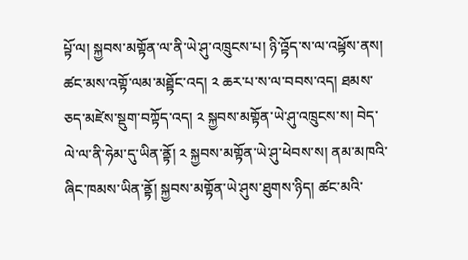པྟོ་ལ། སྐྱབས་མགྟོན་ལ་ནི་ཡེ་ཤུ་འཁྲུངས་པ། ཉི་འྟོད་ས་ལ་འཕྟོས་ནས། ཚང་མས་འགྟོ་ལམ་མཐྟོང་འད། ༢ ཆར་པ་ས་ལ་བབས་འད། ཐམས་ཅད་མཛེས་སྡུག་བཀྟོད་འད། ༢ སྐྱབས་མགྟོན་ཡེ་ཤུ་འཁྲུངས་ས། བེད་ལེ་ལ་ནི་ཧེམ་དུ་ཡིན་ནྟོ། ༢ སྐྱབས་མགྟོན་ཡེ་ཤུ་ཕེབས་ས། ནམ་མཁའི་ཞིང་ཁམས་ཡིན་ནྟོ། སྐྱབས་མགྟོན་ཡེ་ཤུས་ཐུགས་ཉིད། ཚང་མའི་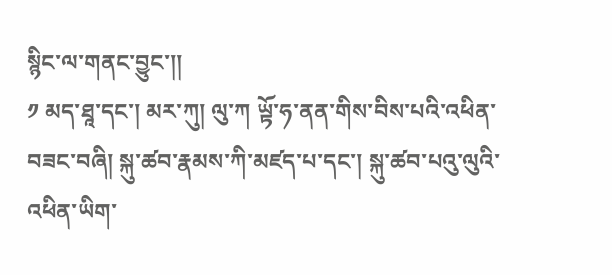སྙིང་ལ་གནང་བྱུང་།།
༡ མད་ཐཱ་དང་། མར་ཀུ། ལུ་ཀ ཡྟོ་ཧ་ནན་གིས་བིས་པའི་འཕིན་བཟང་བཞི། སྐུ་ཚབ་རྣམས་ཀི་མཛད་པ་དང་། སྐུ་ཚབ་པའུ་ལུའི་འཕིན་ཡིག་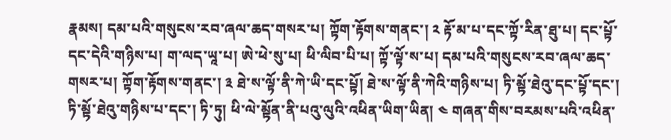རྣམས། དམ་པའི་གསུངས་རབ་ཞལ་ཆད་གསར་པ། ཀྟོག་རྟོགས་གནང་། ༢ རྟོ་མ་པ་དང་ཀྟོ་རིན་ཐུ་པ། དང་པྟོ་དང་དེའི་གཉིས་པ། ག་ལད་ཡཱ་པ། ཨེ་ཕེ་སུ་པ། ཕི་ལིབ་པི་པ། ཀྟོ་ལྟོ་ས་པ། དམ་པའི་གསུངས་རབ་ཞལ་ཆད་གསར་པ། ཀྟོག་རྟོགས་གནང་། ༣ ཐེ་ས་ལྟོ་ནི་ཀེ་ཡི་དང་པྟོ། ཐེ་ས་ལྟོ་ནི་ཀེའི་གཉིས་པ། ཏི་མྟོ་ཐེའུ་དང་པྟོ་དང་། ཏི་མྟོ་ཐེའུ་གཉིས་པ་དང་། ཏི་ཏུ། ཕི་ལེ་མྟོན་ནི་པའུ་ལུའི་འཕིན་ཡིག་ཡིན། ༤ གཞན་གིས་བརམས་པའི་འཕིན་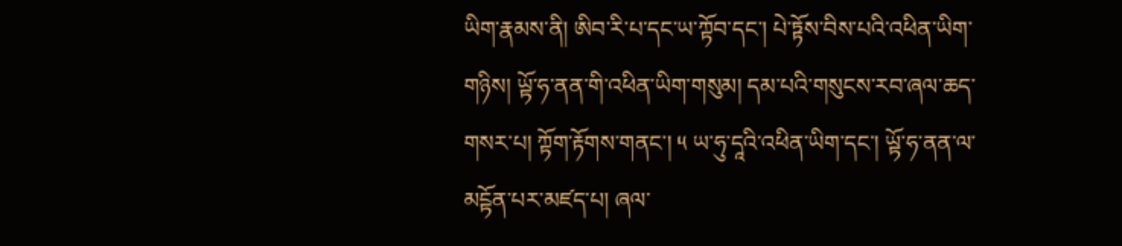ཡིག་རྣམས་ནི། ཨིབ་རི་པ་དང་ཡ་ཀྟོབ་དང་། པེ་ཏྟོས་བིས་པའི་འཕིན་ཡིག་གཉིས། ཡྟོ་ཧ་ནན་གི་འཕིན་ཡིག་གསུམ། དམ་པའི་གསུངས་རབ་ཞལ་ཆད་གསར་པ། ཀྟོག་རྟོགས་གནང་། ༥ ཡ་ཧུ་དཱའི་འཕིན་ཡིག་དང་། ཡྟོ་ཧ་ནན་ལ་མངྟོན་པར་མཛད་པ། ཞལ་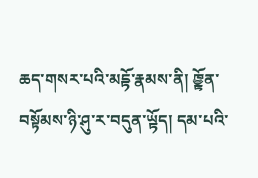ཆད་གསར་པའི་མདྟོ་རྣམས་ནི། ཁྱྟོན་བསྟོམས་ཉི་ཤུ་ར་བདུན་ཡྟོད། དམ་པའི་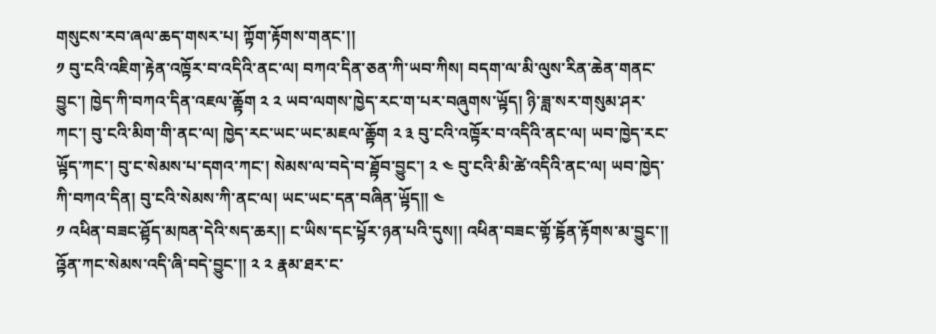གསུངས་རབ་ཞལ་ཆད་གསར་པ། ཀྟོག་རྟོགས་གནང་།།
༡ བུ་ངའི་འཇིག་རྟེན་འཁྟོར་བ་འདིའི་ནང་ལ། བཀའ་དིན་ཅན་ཀི་ཡབ་ཀིས། བདག་ལ་མི་ལུས་རིན་ཆེན་གནང་བྱུང་། ཁྱེད་ཀི་བཀའ་དིན་འཇལ་ཆྟོག ༢ ༢ ཡབ་ལགས་ཁྱེད་རང་ག་པར་བཞུགས་ཡྟོད། ཉི་ཟླ་སར་གསུམ་ཤར་ཀང་། བུ་ངའི་མིག་གི་ནང་ལ། ཁྱེད་རང་ཡང་ཡང་མཇལ་ཆྟོག ༢ ༣ བུ་ངའི་འཁྟོར་བ་འདིའི་ནང་ལ། ཡབ་ཁྱེད་རང་ཡྟོད་ཀང་། བུ་ང་སེམས་པ་དགའ་ཀང་། སེམས་ལ་བདེ་བ་ཐྟོབ་བྱུང་། ༢ ༤ བུ་ངའི་མི་ཚེ་འདིའི་ནང་ལ། ཡབ་ཁྱེད་ཀི་བཀའ་དིན། བུ་ངའི་སེམས་ཀི་ནང་ལ། ཡང་ཡང་དན་བཞིན་ཡྟོད།། ༤
༡ འཕིན་བཟང་ཤྟོད་མཁན་དེའི་སད་ཆར།། ང་ཡིས་དང་པྟོར་ཉན་པའི་དུས།། འཕིན་བཟང་གྟོ་དྟོན་རྟོགས་མ་བྱུང་།། འྟོན་ཀང་སེམས་འདི་ཞི་བདེ་བྱུང་།། ༢ ༢ རྣམ་ཐར་ང་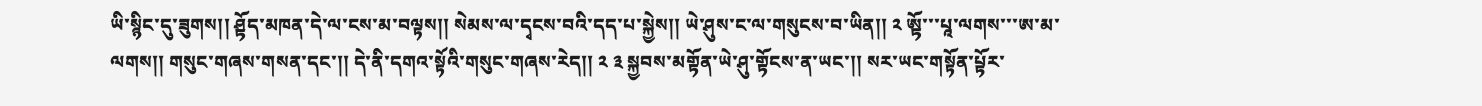ཡི་སྙིང་དུ་ཟུགས།། ཤྟོད་མཁན་དེ་ལ་ངས་མ་བལྟས།། སེམས་ལ་དྭངས་བའི་དད་པ་སྐྱེས།། ཡེ་ཤུས་ང་ལ་གསུངས་བ་ཡིན།། ༢ ཨྟོ་་་པཱ་ལགས་་་ཨ་མ་ལགས།། གསུང་གཞས་གསན་དང་།། དེ་ནི་དགའ་སྟོའི་གསུང་གཞས་རེད།། ༢ ༣ སྐྱབས་མགྟོན་ཡེ་ཤུ་གྟོངས་ན་ཡང་།། སར་ཡང་གསྟོན་པྟོར་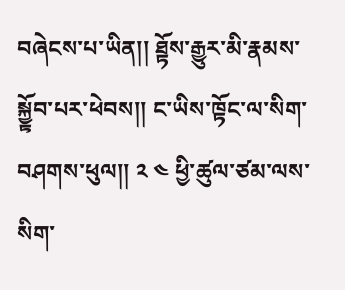བཞེངས་པ་ཡིན།། ཐྟོས་རྒྱུར་མི་རྣམས་སྐྱྟོབ་པར་ཕེབས།། ང་ཡིས་ཁྟོང་ལ་སིག་བཤགས་ཕུལ།། ༢ ༤ ཕྱི་ཚུལ་ཙམ་ལས་སིག་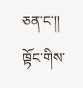ཅན་ང་།། ཁྟོང་གིས་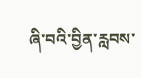ཞི་བའི་བྱིན་རླབས་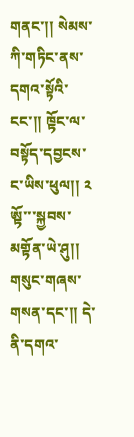གནང་།། སེམས་ཀི་གཏིང་ནས་དགའ་སྟོའི་ངང་།། ཁྟོང་ལ་བསྟོད་དབྱངས་ང་ཡིས་ཕུལ།། ༢ ཨྟོ་་་སྐྱབས་མགྟོན་ཡེ་ཤུ།། གསུང་གཞས་གསན་དང་།། དེ་ནི་དགའ་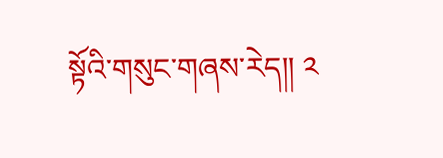སྟོའི་གསུང་གཞས་རེད།། ༢